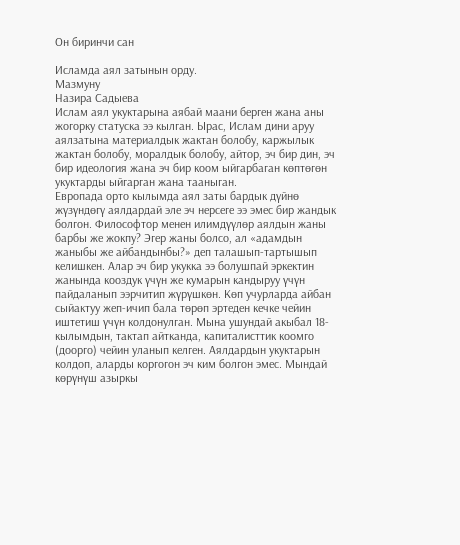Он биринчи сан

Исламда аял затынын орду.
Мазмуну
Назира Садыева
Ислам аял укуктарына аябай маани берген жана аны жогорку статуска ээ кылган. Ырас, Ислам дини аруу аялзатына материалдык жактан болобу, каржылык жактан болобу, моралдык болобу, айтор, эч бир дин, эч бир идеология жана эч бир коом ыйгарбаган көптөгөн укуктарды ыйгарган жана тааныган.
Европада орто кылымда аял заты бардык дүйнө жүзүндөгү аялдардай эле эч нерсеге ээ эмес бир жандык болгон. Философтор менен илимдүүлөр аялдын жаны барбы же жокпу? Эгер жаны болсо, ал «адамдын жаныбы же айбандынбы?» деп талашып-тартышып келишкен. Алар эч бир укукка ээ болушпай эркектин жанында кооздук үчүн же кумарын кандыруу үчүн пайдаланып ээрчитип жүрүшкөн. Көп учурларда айбан сыйактуу жеп-ичип бала төрөп эртеден кечке чейин иштетиш үчүн колдонулган. Мына ушундай акыбал 18-кылымдын, тактап айтканда, капиталисттик коомго (доорго) чейин уланып келген. Аялдардын укуктарын колдоп, аларды коргогон эч ким болгон эмес. Мындай көрүнүш азыркы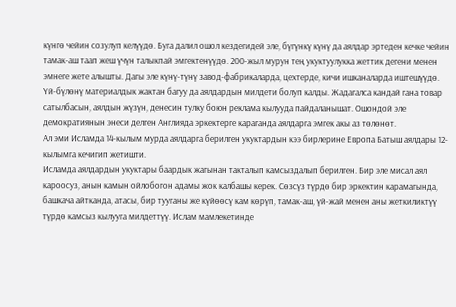күнгө чейин созулуп келүүдө. Буга далил ошол кездегидей эле, бүгүнкү күнү да аялдар эртеден кечке чейин тамак-аш таап жеш үчүн талыкпай эмгектенүүдө. 200-жыл мурун тең укуктуулукка жеттик дегени менен эмнеге жете алышты. Дагы эле күнү-түнү завод-фабрикаларда, цехтерде, кичи ишканаларда иштешүүдө. Үй-бүлөнү материалдык жактан багуу да аялдардын милдети болуп калды. Жадагалса кандай гана товар сатылбасын, аялдын жүзүн, денесин тулку боюн реклама кылууда пайдаланышат. Ошондой эле демократиянын энеси делген Англияда эркектерге караганда аялдарга эмгек акы аз төлөнөт.
Ал эми Исламда 14-кылым мурда аялдарга берилген укуктардын кээ бирлерине Европа Батыш аялдары 12-кылымга кечигип жетишти.
Исламда аялдардын укуктары баардык жагынан такталып камсыздалып берилген. Бир эле мисал аял кароосуз, анын камын ойлобогон адамы жок калбашы керек. Сөзсүз түрдө бир эркектин карамагында, башкача айтканда, атасы, бир тууганы же күйөөсү кам көрүп, тамак-аш, үй-жай менен аны жеткиликтүү түрдө камсыз кылууга милдеттүү. Ислам мамлекетинде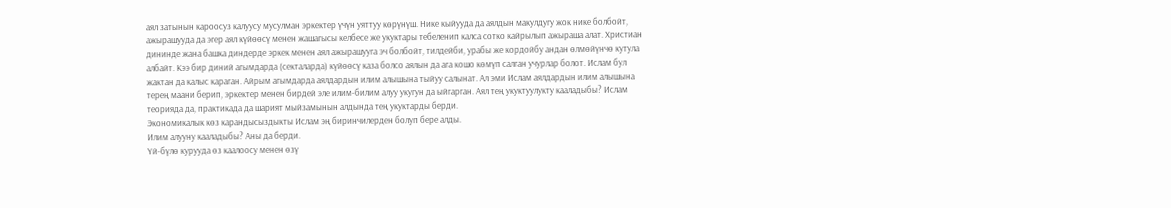аял затынын кароосуз калуусу мусулман эркектер үчүн уяттуу көрүнүш. Нике кыйууда да аялдын макулдугу жок нике болбойт, ажырашууда да эгер аял күйөөсү менен жашагысы келбесе же укуктары тебеленип калса сотко кайрылып ажыраша алат. Христиан дининде жана башка диндерде эркек менен аял ажырашууга эч болбойт, тилдейби, урабы же кордойбу андан өлмөйүнчө кутула албайт. Кээ бир диний агымдарда (секталарда) күйөөсү каза болсо аялын да ага кошо көмүп салган учурлар болот. Ислам бул жактан да калыс караган. Айрым агымдарда аялдардын илим алышына тыйуу салынат. Ал эми Ислам аялдардын илим алышына терең маани берип, эркектер менен бирдей эле илим-билим алуу укугун да ыйгарган. Аял тең укуктуулукту кааладыбы? Ислам теорияда да, практикада да шарият мыйзамынын алдында тең укуктарды берди.
Экономикалык көз карандысыздыкты Ислам эң биринчилерден болуп бере алды.
Илим алууну кааладыбы? Аны да берди.
Үй-бүлө курууда өз каалоосу менен өзү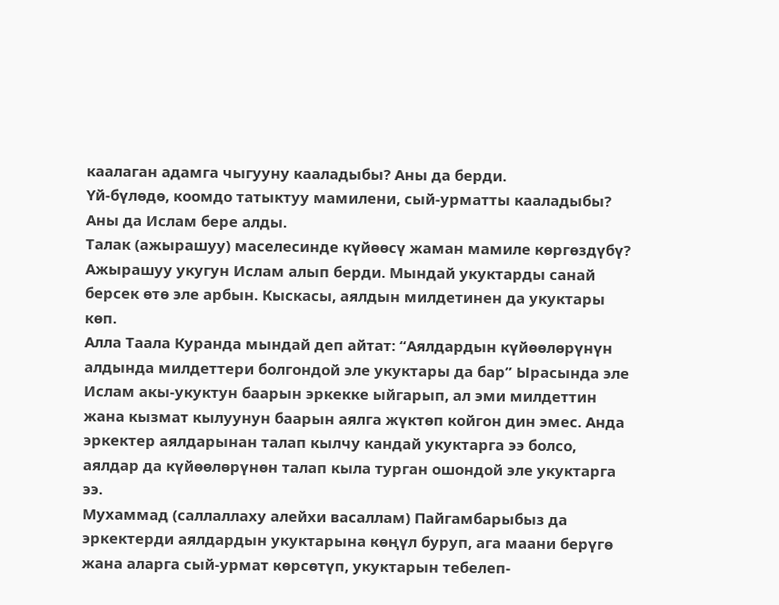каалаган адамга чыгууну кааладыбы? Аны да берди.
Үй-бүлөдө, коомдо татыктуу мамилени, сый-урматты кааладыбы? Аны да Ислам бере алды.
Талак (ажырашуу) маселесинде күйөөсү жаман мамиле көргөздүбү? Ажырашуу укугун Ислам алып берди. Мындай укуктарды санай берсек өтө эле арбын. Кыскасы, аялдын милдетинен да укуктары көп.
Алла Таала Куранда мындай деп айтат: “Аялдардын күйөөлөрүнүн алдында милдеттери болгондой эле укуктары да бар” Ырасында эле Ислам акы-укуктун баарын эркекке ыйгарып, ал эми милдеттин жана кызмат кылуунун баарын аялга жүктөп койгон дин эмес. Анда эркектер аялдарынан талап кылчу кандай укуктарга ээ болсо, аялдар да күйөөлөрүнөн талап кыла турган ошондой эле укуктарга ээ.
Мухаммад (саллаллаху алейхи васаллам) Пайгамбарыбыз да эркектерди аялдардын укуктарына көңүл буруп, ага маани берүгө жана аларга сый-урмат көрсөтүп, укуктарын тебелеп-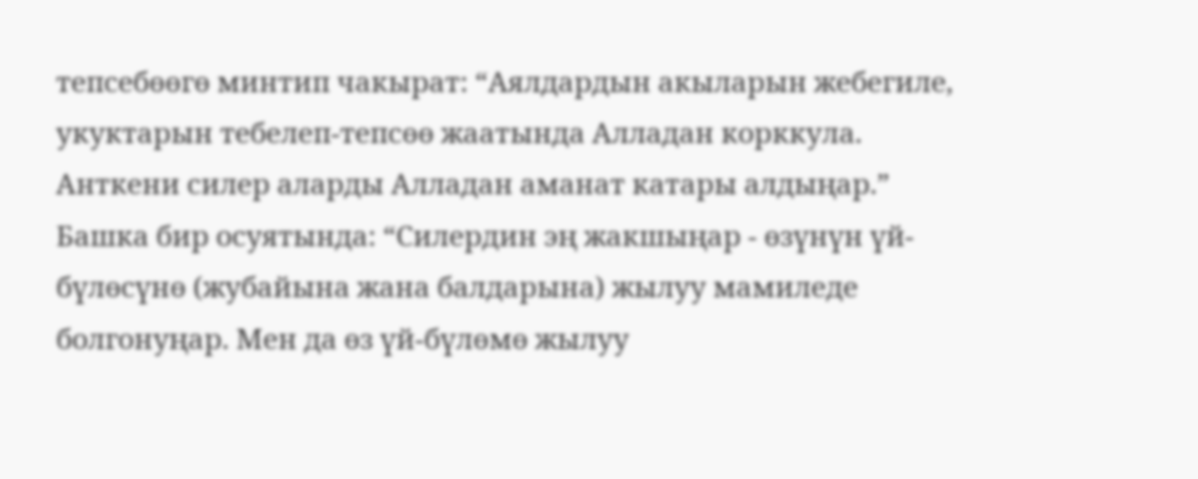тепсебөөгө минтип чакырат: “Аялдардын акыларын жебегиле, укуктарын тебелеп-тепсөө жаатында Алладан корккула. Анткени силер аларды Алладан аманат катары алдыңар.” Башка бир осуятында: “Силердин эң жакшыңар - өзүнүн үй-бүлөсүнө (жубайына жана балдарына) жылуу мамиледе болгонуңар. Мен да өз үй-бүлөмө жылуу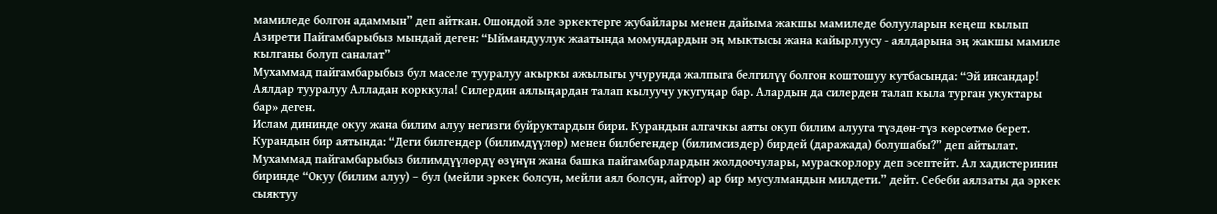мамиледе болгон адаммын” деп айткан. Ошондой эле эркектерге жубайлары менен дайыма жакшы мамиледе болууларын кеңеш кылып Азирети Пайгамбарыбыз мындай деген: “Ыймандуулук жаатында момундардын эң мыктысы жана кайырлуусу - аялдарына эң жакшы мамиле кылганы болуп саналат”
Мухаммад пайгамбарыбыз бул маселе тууралуу акыркы ажылыгы учурунда жалпыга белгилүү болгон коштошуу кутбасында: “Эй инсандар! Аялдар тууралуу Алладан корккула! Силердин аялыңардан талап кылуучу укугуңар бар. Алардын да силерден талап кыла турган укуктары бар» деген.
Ислам дининде окуу жана билим алуу негизги буйруктардын бири. Курандын алгачкы аяты окуп билим алууга түздөн-түз көрсөтмө берет. Курандын бир аятында: “Деги билгендер (билимдүүлөр) менен билбегендер (билимсиздер) бирдей (даражада) болушабы?” деп айтылат. Мухаммад пайгамбарыбыз билимдүүлөрдү өзүнүн жана башка пайгамбарлардын жолдоочулары, мураскорлору деп эсептейт. Ал хадистеринин биринде “Окуу (билим алуу) – бул (мейли эркек болсун, мейли аял болсун, айтор) ар бир мусулмандын милдети.” дейт. Себеби аялзаты да эркек сыяктуу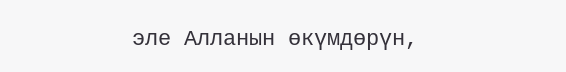эле Алланын өкүмдөрүн,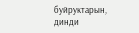буйруктарын, динди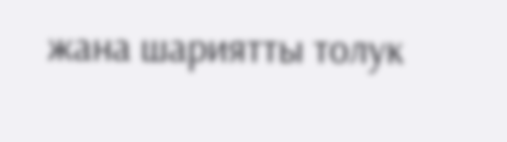жана шариятты толук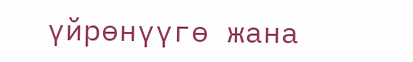үйрөнүүгө жана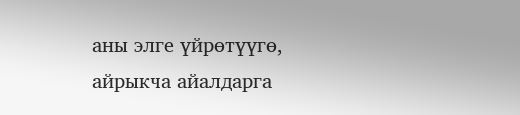аны элге үйрөтүүгө, айрыкча айалдарга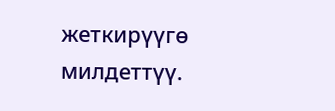жеткирүүгө милдеттүү.